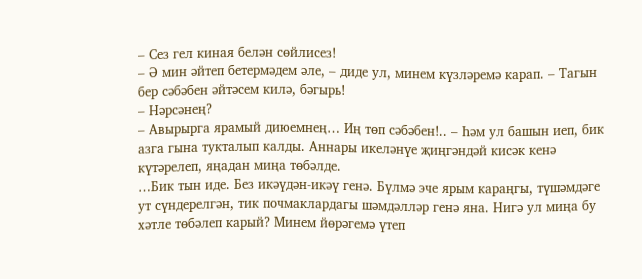– Сез гел киная белән сөйлисез!
– Ә мин әйтеп бетермәдем әле, – диде ул, минем күзләремә карап. – Тагын бер сәбәбен әйтәсем килә, бәгырь!
– Нәрсәнең?
– Авырырга ярамый диюемнең… Иң төп сәбәбен!.. – Һәм ул башын иеп, бик азга гына тукталып калды. Аннары икеләнүе җиңгәндәй кисәк кенә күтәрелеп, яңадан миңа төбәлде.
…Бик тын иде. Без икәүдән-икәү генә. Бүлмә эче ярым караңгы, түшәмдәге ут сүндерелгән, тик почмаклардагы шәмдәлләр генә яна. Нигә ул миңа бу хәтле төбәлеп карый? Минем йөрәгемә үтеп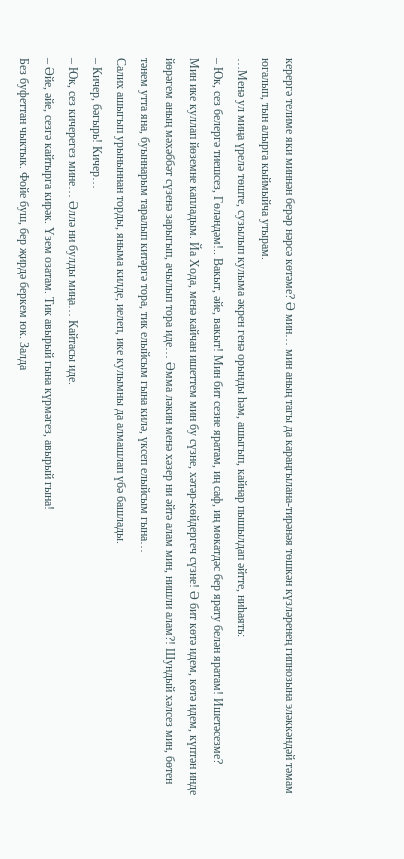керергә телиме яки миннән берәр нәрсә көтәме? Ә мин… мин аның тагы да караңгылана-тирәнәя төшкән күзләренең гипнозына эләккәндәй тәмам югалып, тын алырга кыймыйча утырам.
…Менә ул миңа үрелә төште, сузылып кулыма әкрен генә орынды һәм, ашыгып, кайнар пышылдап әйтте, ниһаять:
– Юк, сез белергә тиешсез, Гөләндәм!.. Вакыт, әйе, вакыт! Мин бит сезне яратам, иң саф, иң мөкатдәс бер ярату белән яратам! Ишетәсезме?
Мин ике куллап йөземне капладым. Йа Хода, менә кайчан ишеттем мин бу сүзне, хәтәр-көйдергеч сүзне! Ә бит көтә идем, көтә идем, күптән инде йөрәгем аның мәхәббәт сүзенә зарыгып, ачылып тора иде… Әмма ләкин менә хәзер ни әйтә алам мин, нишли алам?! Шундый хәлсез мин, бөтен тәнем утта яна, буыннарым таралып китәргә тора, тик елыйсым гына килә, үксеп елыйсым гына…
Салих ашыгып урыныннан торды, яныма килде, иелеп, ике кулымны да алмашлап үбә башлады.
– Кичер, бәгырь! Кичер…
– Юк, сез кичерегез мине… Әллә ни булды миңа… Кайтасы иде.
– Әйе, әйе, сезгә кайтырга кирәк. Үзем озатам. Тик авырый гына күрмәгез, авырый гына!
Без буфеттан чыктык. Фойе буш, бер җирдә беркем юк. Залда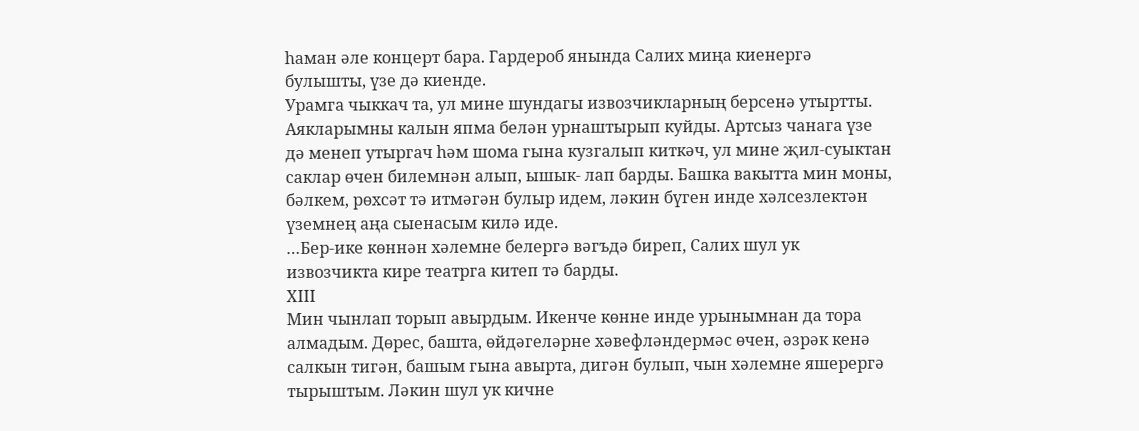һаман әле концерт бара. Гардероб янында Салих миңа киенергә булышты, үзе дә киенде.
Урамга чыккач та, ул мине шундагы извозчикларның берсенә утыртты. Аякларымны калын япма белән урнаштырып куйды. Артсыз чанага үзе дә менеп утыргач һәм шома гына кузгалып киткәч, ул мине җил-суыктан саклар өчен билемнән алып, ышык- лап барды. Башка вакытта мин моны, бәлкем, рөхсәт тә итмәгән булыр идем, ләкин бүген инде хәлсезлектән үземнең аңа сыенасым килә иде.
…Бер-ике көннән хәлемне белергә вәгъдә биреп, Салих шул ук извозчикта кире театрга китеп тә барды.
ХIII
Мин чынлап торып авырдым. Икенче көнне инде урынымнан да тора алмадым. Дөрес, башта, өйдәгеләрне хәвефләндермәс өчен, әзрәк кенә салкын тигән, башым гына авырта, дигән булып, чын хәлемне яшерергә тырыштым. Ләкин шул ук кичне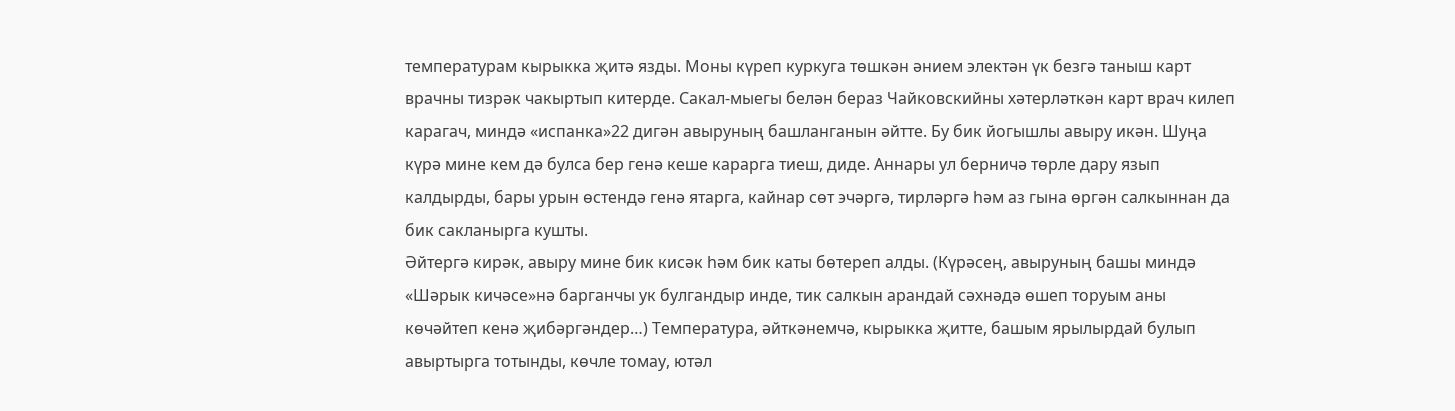температурам кырыкка җитә язды. Моны күреп куркуга төшкән әнием электән үк безгә таныш карт врачны тизрәк чакыртып китерде. Сакал-мыегы белән бераз Чайковскийны хәтерләткән карт врач килеп карагач, миндә «испанка»22 дигән авыруның башланганын әйтте. Бу бик йогышлы авыру икән. Шуңа күрә мине кем дә булса бер генә кеше карарга тиеш, диде. Аннары ул берничә төрле дару язып калдырды, бары урын өстендә генә ятарга, кайнар сөт эчәргә, тирләргә һәм аз гына өргән салкыннан да бик сакланырга кушты.
Әйтергә кирәк, авыру мине бик кисәк һәм бик каты бөтереп алды. (Күрәсең, авыруның башы миндә «Шәрык кичәсе»нә барганчы ук булгандыр инде, тик салкын арандай сәхнәдә өшеп торуым аны көчәйтеп кенә җибәргәндер…) Температура, әйткәнемчә, кырыкка җитте, башым ярылырдай булып авыртырга тотынды, көчле томау, ютәл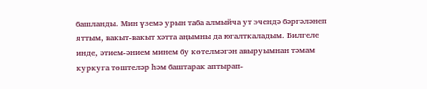башланды. Мин үземә урын таба алмыйча ут эчендә бәргәләнеп яттым, вакыт-вакыт хәтта аңымны да югалткаладым. Билгеле инде, әтием-әнием минем бу көтелмәгән авыруымнан тәмам куркуга төштеләр һәм баштарак аптырап-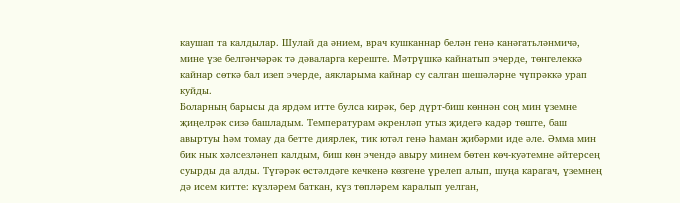каушап та калдылар. Шулай да әнием, врач кушканнар белән генә канәгатьләнмичә, мине үзе белгәнчәрәк тә дәваларга кереште. Мәтрүшкә кайнатып эчерде, төнгелеккә кайнар сөткә бал изеп эчерде, аякларыма кайнар су салган шешәләрне чүпрәккә урап куйды.
Боларның барысы да ярдәм итте булса кирәк, бер дүрт-биш көннән соң мин үземне җиңелрәк сизә башладым. Температурам әкренләп утыз җидегә кадәр төште, баш авыртуы һәм томау да бетте диярлек, тик ютәл генә һаман җибәрми иде әле. Әмма мин бик нык хәлсезләнеп калдым, биш көн эчендә авыру минем бөтен көч-куәтемне әйтерсең суырды да алды. Түгәрәк өстәлдәге кечкенә көзгене үрелеп алып, шуңа карагач, үземнең дә исем китте: күзләрем баткан, күз төпләрем каралып уелган,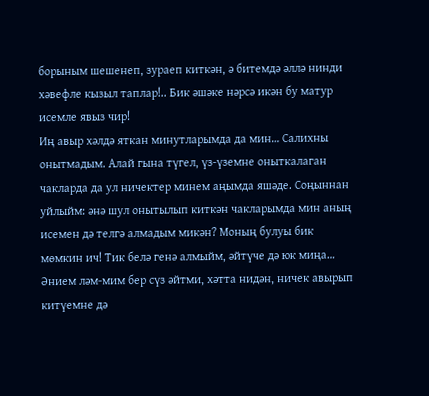борыным шешенеп, зураеп киткән, ә битемдә әллә нинди хәвефле кызыл таплар!.. Бик әшәке нәрсә икән бу матур исемле явыз чир!
Иң авыр хәлдә яткан минутларымда да мин… Салихны онытмадым. Алай гына түгел, үз-үземне оныткалаган чакларда да ул ничектер минем аңымда яшәде. Соңыннан уйлыйм: әнә шул онытылып киткән чакларымда мин аның исемен дә телгә алмадым микән? Моның булуы бик мөмкин ич! Тик белә генә алмыйм, әйтүче дә юк миңа… Әнием ләм-мим бер сүз әйтми, хәтта нидән, ничек авырып китүемне дә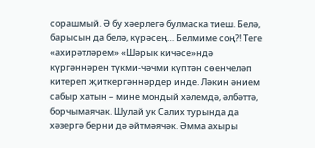сорашмый. Ә бу хәерлегә булмаска тиеш. Белә, барысын да белә, күрәсең… Белмиме соң?! Теге «ахирәтләрем» «Шәрык кичәсе»ндә күргәннәрен түкми-чәчми күптән сөенчеләп китереп җиткергәннәрдер инде. Ләкин әнием сабыр хатын – мине мондый хәлемдә, әлбәттә, борчымаячак. Шулай ук Салих турында да хәзергә берни дә әйтмәячәк. Әмма ахыры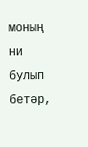моның ни булып бетәр,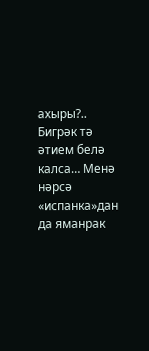ахыры?.. Бигрәк тә әтием белә калса… Менә нәрсә «испанка»дан да яманрак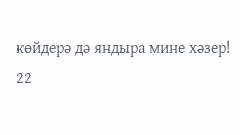көйдерә дә яндыра мине хәзер!
22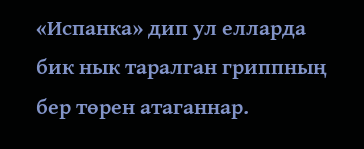«Испанка» дип ул елларда бик нык таралган гриппның бер төрен атаганнар.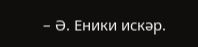– Ә. Еники искәр.